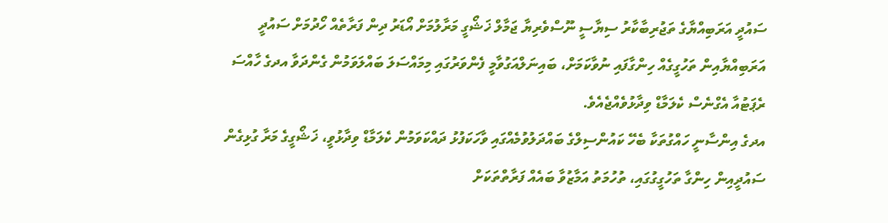ސައުދީ އަރަބިއްޔާގެ ތަޖުރިބާކާރު ސިޔާސީ ނޫސްވެރިޔާ ޖަމާލް ޚަޝޯގީ މަރާލުމަށް އޯޑަރު ދިން ފަރާތެއް ހޯދުމަށް ސައުދީ އަރަބިއްޔާއިން ތަހުގީގެއް ހިންގާފައި ނުވާކަމަށް، ބައިނަލްއަގުވާމީ ފެންވަރުގައި މިމައްސަލަ ބައްލަވަމުން ގެންދަވާ އދގެ ހާއްސަ ރެޕަޓުއާ އެގްނެސް ކެލަމާޑް ވިދާޅުވެއްޖެއެވެ.
އދގެ އިންސާނީ ހައްގުތަކާ ބެހޭ ކައުންސިލްގެ ބައްދަލުވުމެއްގައި ވާހަކަފުޅު ދައްކަވަމުން ކެލަމާޑް ވިދާޅުވީ، ޚަޝޯގީގެ މަރާ ގުޅިގެން ސައުދީއިން ހިންގާ ތަހުގީގުގައި، ތުހުމަތު އަމާޒުވާ ބައެއް ފަރާތްތަކަށް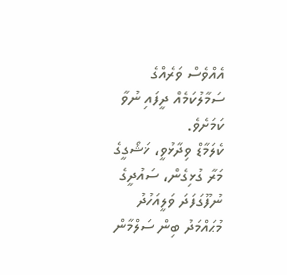އެއްވެސް ވަރެއްގެ ސަމާލުކަމެއް ދީފައި ނުވާ ކަމަށެވެ.
ކެލަމާޑް ވިދާޅުވީ، ޚަޝޯގީގެ މަރާ ގުޅިގެން، ސައުދީގެ ނުފޫގަފަދަ ވަލީއަހުދު މުޙައްމަދު ބިން ސަލްމާން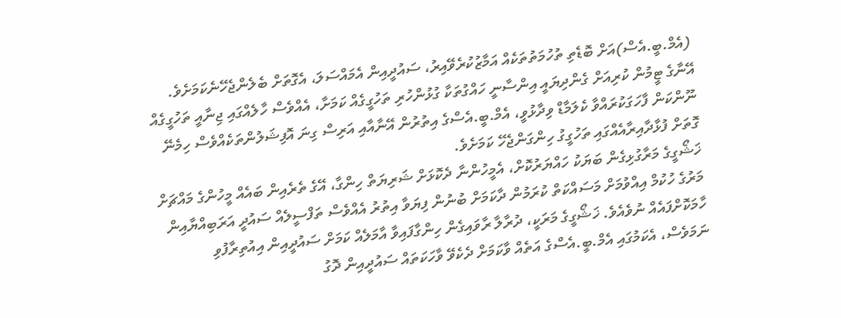(އެމް.ބީ.އެސް)އަށް ބޮޑެތި ތުހުމަތުތަކެއް އަމާޒުކުރެވޭއިރު، ސައުދީއިން އެމައްސަލަ، އެގޮތަށް ބެލެންޖެހޭނެކަމަށެވެ.
އޭނާގެ ޓީމުން ކުރިއަށް ގެންދިޔައީ އިންސާނީ ހައްގުތަކާ ގުޅުންހުރި ތަހުގީގެއް ކަމަށާ، އެއްވެސް ހާލެއްގައި ޖިނާއީ ތަހުގީގެއް ނޫންކަން ފާހަގަކުރައްވާ ކެލަމާޑް ވިދާޅުވީ، އެމް.ބީ.އެސްގެ އިތުރުން އޭނާއާއި އަރިސް ގިނަ އޮފިޝަލުންތަކެއްވެސް ހިމެނޭ ގޮތަށް ފުޅާދާއިރާއެއްގައި ތަހުގީގު ހިންގަންޖެހޭ ކަމަށެވެ.
ޚަޝޯގީގެ މަރާގުޅިގެން ބަޔަކު ހައްޔަރުކޮށް، އެމީހުންނާ ދެކޮޅަށް ޝަރިޔަތް ހިންގާ، އޭގެ ތެރެއިން ބައެއް މީހުންގެ މައްޗަށް މަރުގެ ހުކުމް އިއްވުމަށް މަސައްކަތް ކުރަމުން ދާކަމަށް ބުނުން ފިޔަވާ އިތުރު އެއްވެސް ތަފްސީލެއް ސައުދީ އަރަބިއްޔާއިން ހާމަކޮށްފައެއް ނުވެއެވެ. ޚަޝޯގީގެ މަރަކީ، ދުރާލާ ރާވައިގެން ހިންގާފައިވާ އާމަލެއް ކަމަށް ސައުދީއިން އިއުތިރާފުވި ނަމަވެސް، އެކަމުގައި އެމް.ބީ.އެސްގެ އަތެއް ވާކަމަށް ދެކެވޭ ވާހަކަތައް ސައުދީއިން ދޮގު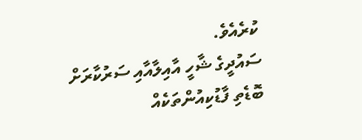ކުރެއެވެ.
ސައުދީގެ ޝާހީ އާއިލާއާއި ސަރުކާރަށް ބޮޑެތި ފާޑުކިއުންތަކެއް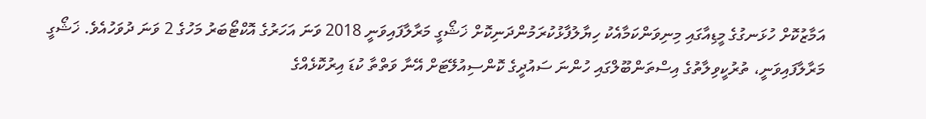އަމާޒުކޮށް ހުޅަނގުގެ މީޑިއާގައި މިނިވަންކަމާއެކު ހިޔާލުފާޅުކުރަމުންދަނިކޮށް ޚަޝޯގީ މަރާލާފައިވަނީ 2018 ވަނަ އަހަރުގެ އޮކްޓޯބަރު މަހުގެ 2 ވަނަ ދުވަހުއެވެ. ޚަޝޯގީ މަރާލާފައިވަނީ، ތުރުކީވިލާތުގެ އިސްތަންބޫލްގައި ހުންނަ ސައުދީގެ ކޮންސިއުލޭޓަށް އޭނާ ވަތްތާ ކުޑަ އިރުކޮޅެއްގެ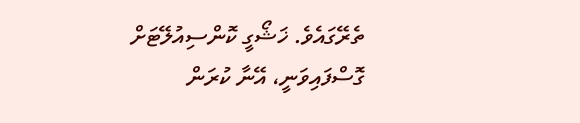ތެރޭގައެވެ. ޚަޝޯގީ ކޮންސިއުލޭޓަށް ގޮސްފައިވަނީ، އޭނާ ކުރަން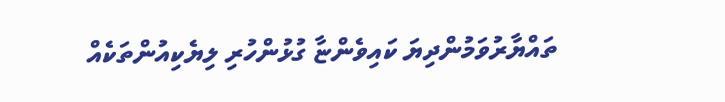ތައްޔާރުވަމުންދިޔަ ކައިވެންޏާ ގުޅުންހުރި ލިޔެކިއުންތަކެއް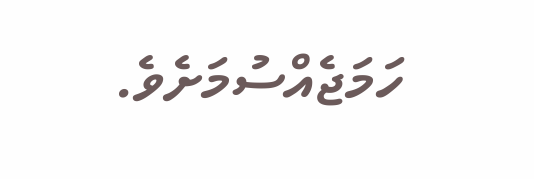ހަމަޖެއްސުމަށެވެ.